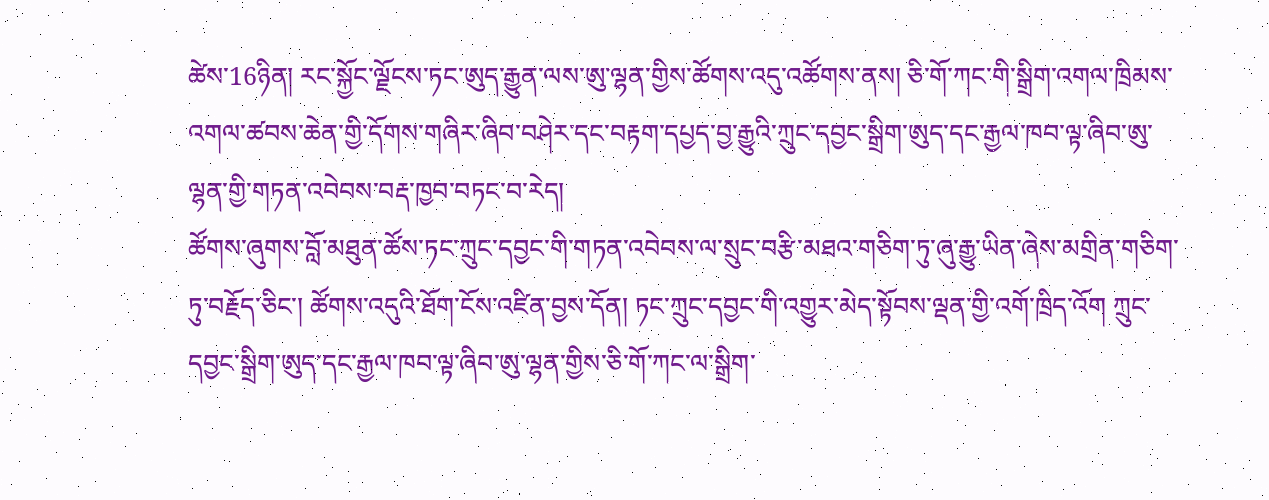ཚེས་16ཉིན། རང་སྐྱོང་ལྗོངས་ཏང་ཨུད་རྒྱུན་ལས་ཨུ་ལྷན་གྱིས་ཚོགས་འདུ་འཚོགས་ནས། ཅི་གོ་ཀང་གི་སྒྲིག་འགལ་ཁྲིམས་འགལ་ཚབས་ཆེན་གྱི་དོགས་གཞིར་ཞིབ་བཤེར་དང་བརྟག་དཔྱད་བྱ་རྒྱུའི་ཀྲུང་དབྱང་སྒྲིག་ཨུད་དང་རྒྱལ་ཁབ་ལྟ་ཞིབ་ཨུ་ལྷན་གྱི་གཏན་འབེབས་བརྡ་ཁྱབ་བཏང་བ་རེད།
ཚོགས་ཞུགས་བློ་མཐུན་ཚོས་ཏང་ཀྲུང་དབྱང་གི་གཏན་འབེབས་ལ་སྲུང་བརྩི་མཐའ་གཅིག་ཏུ་ཞུ་རྒྱུ་ཡིན་ཞེས་མགྲིན་གཅིག་ཏུ་བརྗོད་ཅིང་། ཚོགས་འདུའི་ཐོག་ངོས་འཛིན་བྱས་དོན། ཏང་ཀྲུང་དབྱང་གི་འགྱུར་མེད་སྟོབས་ལྡན་གྱི་འགོ་ཁྲིད་འོག ཀྲུང་དབྱང་སྒྲིག་ཨུད་དང་རྒྱལ་ཁབ་ལྟ་ཞིབ་ཨུ་ལྷན་གྱིས་ཅི་གོ་ཀང་ལ་སྒྲིག་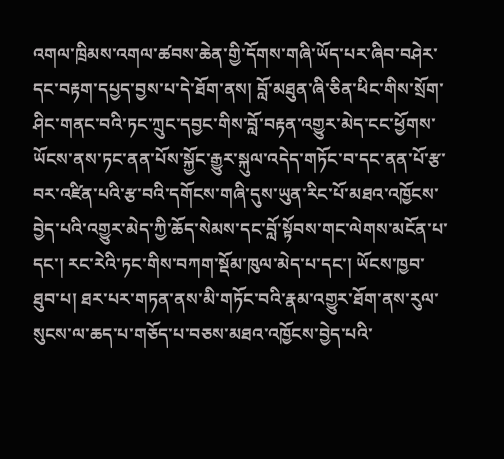འགལ་ཁྲིམས་འགལ་ཚབས་ཆེན་གྱི་དོགས་གཞི་ཡོད་པར་ཞིབ་བཤེར་དང་བརྟག་དཔྱད་བྱས་པ་དེ་ཐོག་ནས། བློ་མཐུན་ཞི་ཅིན་ཕིང་གིས་སྲོག་ཤིང་གནང་བའི་ཏང་ཀྲུང་དབྱང་གིས་བློ་བརྟན་འགྱུར་མེད་ངང་ཕྱོགས་ཡོངས་ནས་ཏང་ནན་པོས་སྐྱོང་རྒྱུར་སྐུལ་འདེད་གཏོང་བ་དང་ནན་པོ་རྩ་བར་འཛིན་པའི་རྩ་བའི་དགོངས་གཞི་དུས་ཡུན་རིང་པོ་མཐའ་འཁྱོངས་བྱེད་པའི་འགྱུར་མེད་ཀྱི་ཆོད་སེམས་དང་བློ་སྟོབས་གང་ལེགས་མངོན་པ་དང་། རང་རེའི་ཏང་གིས་བཀག་སྡོམ་ཁུལ་མེད་པ་དང་། ཡོངས་ཁྱབ་ཐུབ་པ། ཐར་པར་གཏན་ནས་མི་གཏོང་བའི་རྣམ་འགྱུར་ཐོག་ནས་རུལ་སུངས་ལ་ཆད་པ་གཅོད་པ་བཅས་མཐའ་འཁྱོངས་བྱེད་པའི་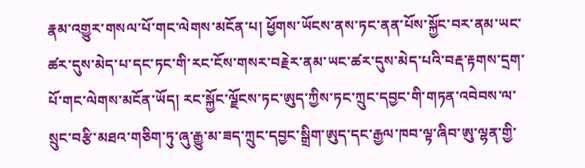རྣམ་འགྱུར་གསལ་པོ་གང་ལེགས་མངོན་པ། ཕྱོགས་ཡོངས་ནས་ཏང་ནན་པོས་སྐྱོང་བར་ནམ་ཡང་ཚར་དུས་མེད་པ་དང་ཏང་གི་རང་ངོས་གསར་བརྗེར་ནམ་ཡང་ཚར་དུས་མེད་པའི་བརྡ་རྟགས་དྲག་པོ་གང་ལེགས་མངོན་ཡོད། རང་སྐྱོང་ལྗོངས་ཏང་ཨུད་ཀྱིས་ཏང་ཀྲུང་དབྱང་གི་གཏན་འབེབས་ལ་སྲུང་བརྩི་མཐའ་གཅིག་ཏུ་ཞུ་རྒྱུ་མ་ཟད་ཀྲུང་དབྱང་སྒྲིག་ཨུད་དང་རྒྱལ་ཁབ་ལྟ་ཞིབ་ཨུ་ལྷན་གྱི་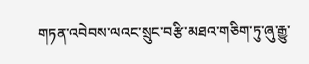གཏན་འབེབས་ལའང་སྲུང་བརྩི་མཐའ་གཅིག་ཏུ་ཞུ་རྒྱུ་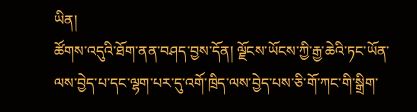ཡིན།
ཚོགས་འདུའི་ཐོག་ནན་བཤད་བྱས་དོན། ལྗོངས་ཡོངས་ཀྱི་རྒྱ་ཆེའི་ཏང་ཡོན་ལས་བྱེད་པ་དང་ལྷག་པར་དུ་འགོ་ཁྲིད་ལས་བྱེད་པས་ཅི་གོ་ཀང་གི་སྒྲིག་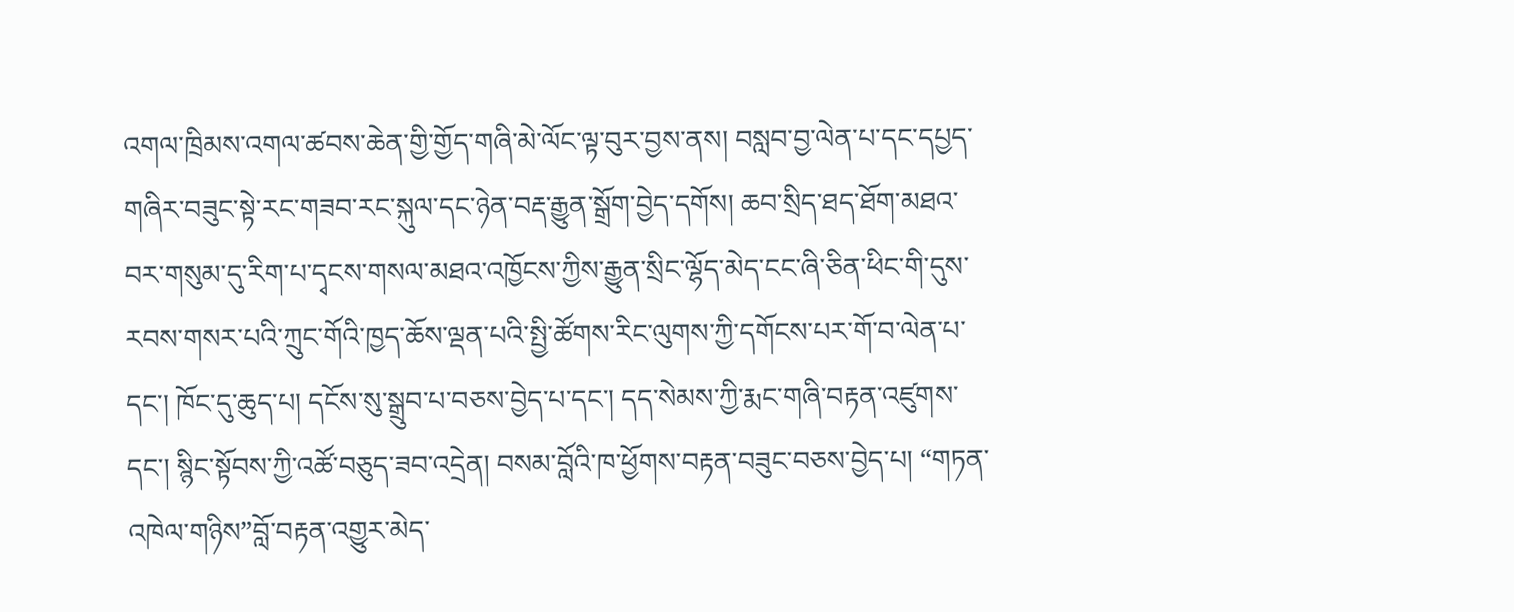འགལ་ཁྲིམས་འགལ་ཚབས་ཆེན་གྱི་གྱོད་གཞི་མེ་ལོང་ལྟ་བུར་བྱས་ནས། བསླབ་བྱ་ལེན་པ་དང་དཔྱད་གཞིར་བཟུང་སྟེ་རང་གཟབ་རང་སྐུལ་དང་ཉེན་བརྡ་རྒྱུན་སྒྲོག་བྱེད་དགོས། ཆབ་སྲིད་ཐད་ཐོག་མཐའ་བར་གསུམ་དུ་རིག་པ་དྭངས་གསལ་མཐའ་འཁྱོངས་ཀྱིས་རྒྱུན་སྲིང་ལྷོད་མེད་ངང་ཞི་ཅིན་ཕིང་གི་དུས་རབས་གསར་པའི་ཀྲུང་གོའི་ཁྱད་ཆོས་ལྡན་པའི་སྤྱི་ཚོགས་རིང་ལུགས་ཀྱི་དགོངས་པར་གོ་བ་ལེན་པ་དང་། ཁོང་དུ་ཆུད་པ། དངོས་སུ་སྒྲུབ་པ་བཅས་བྱེད་པ་དང་། དད་སེམས་ཀྱི་རྨང་གཞི་བརྟན་འཛུགས་དང་། སྙིང་སྟོབས་ཀྱི་འཚོ་བཅུད་ཟབ་འདྲེན། བསམ་བློའི་ཁ་ཕྱོགས་བརྟན་བཟུང་བཅས་བྱེད་པ། “གཏན་འཁེལ་གཉིས”བློ་བརྟན་འགྱུར་མེད་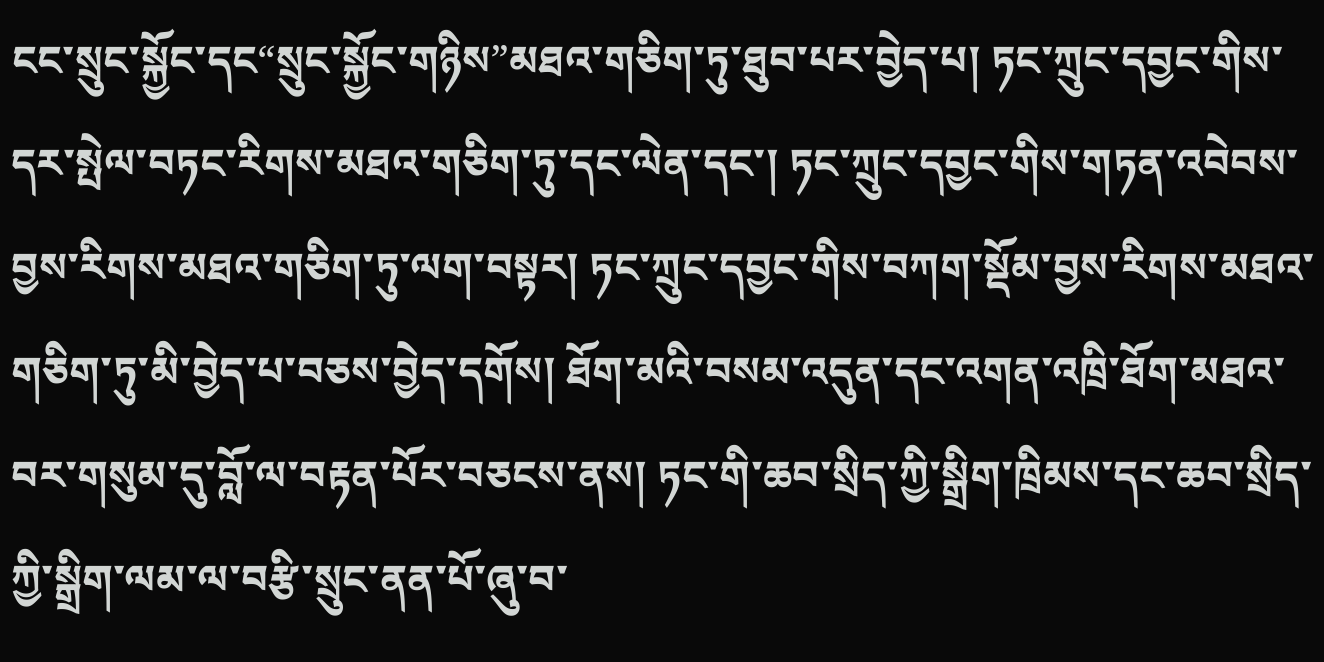ངང་སྲུང་སྐྱོང་དང“སྲུང་སྐྱོང་གཉིས”མཐའ་གཅིག་ཏུ་ཐུབ་པར་བྱེད་པ། ཏང་ཀྲུང་དབྱང་གིས་དར་སྤེལ་བཏང་རིགས་མཐའ་གཅིག་ཏུ་དང་ལེན་དང་། ཏང་ཀྲུང་དབྱང་གིས་གཏན་འབེབས་བྱས་རིགས་མཐའ་གཅིག་ཏུ་ལག་བསྟར། ཏང་ཀྲུང་དབྱང་གིས་བཀག་སྡོམ་བྱས་རིགས་མཐའ་གཅིག་ཏུ་མི་བྱེད་པ་བཅས་བྱེད་དགོས། ཐོག་མའི་བསམ་འདུན་དང་འགན་འཁྲི་ཐོག་མཐའ་བར་གསུམ་དུ་བློ་ལ་བརྟན་པོར་བཅངས་ནས། ཏང་གི་ཆབ་སྲིད་ཀྱི་སྒྲིག་ཁྲིམས་དང་ཆབ་སྲིད་ཀྱི་སྒྲིག་ལམ་ལ་བརྩི་སྲུང་ནན་པོ་ཞུ་བ་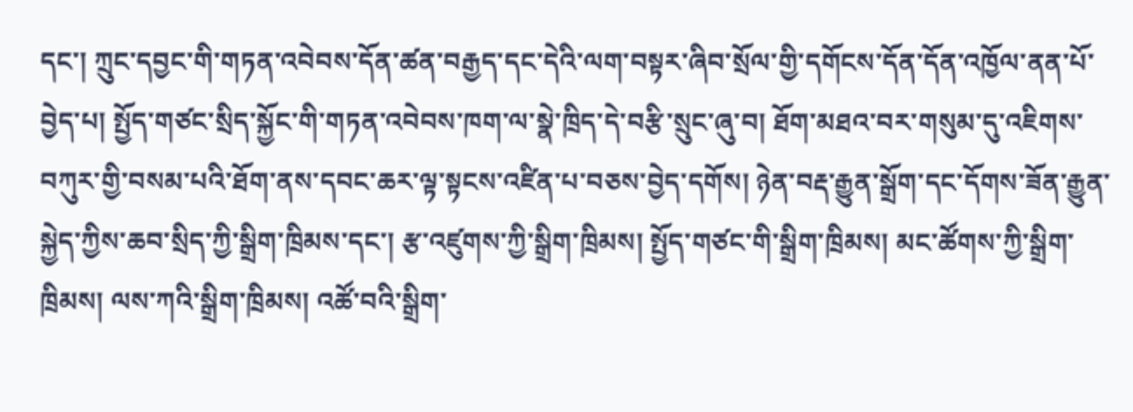དང་། ཀྲུང་དབྱང་གི་གཏན་འབེབས་དོན་ཚན་བརྒྱད་དང་དེའི་ལག་བསྟར་ཞིབ་སྲོལ་གྱི་དགོངས་དོན་དོན་འཁྱོལ་ནན་པོ་བྱེད་པ། སྤྱོད་གཙང་སྲིད་སྐྱོང་གི་གཏན་འབེབས་ཁག་ལ་སྣེ་ཁྲིད་དེ་བརྩི་སྲུང་ཞུ་བ། ཐོག་མཐའ་བར་གསུམ་དུ་འཇིགས་བཀུར་གྱི་བསམ་པའི་ཐོག་ནས་དབང་ཆར་ལྟ་སྟངས་འཛིན་པ་བཅས་བྱེད་དགོས། ཉེན་བརྡ་རྒྱུན་སྒྲོག་དང་དོགས་ཟོན་རྒྱུན་སྐྱེད་ཀྱིས་ཆབ་སྲིད་ཀྱི་སྒྲིག་ཁྲིམས་དང་། རྩ་འཛུགས་ཀྱི་སྒྲིག་ཁྲིམས། སྤྱོད་གཙང་གི་སྒྲིག་ཁྲིམས། མང་ཚོགས་ཀྱི་སྒྲིག་ཁྲིམས། ལས་ཀའི་སྒྲིག་ཁྲིམས། འཚོ་བའི་སྒྲིག་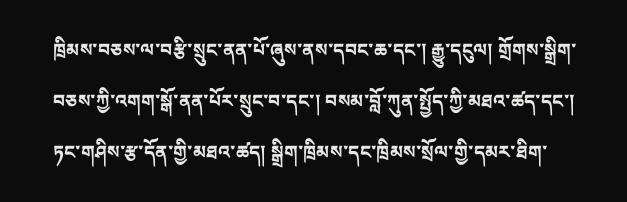ཁྲིམས་བཅས་ལ་བརྩི་སྲུང་ནན་པོ་ཞུས་ནས་དབང་ཆ་དང་། རྒྱུ་དངུལ། གྲོགས་སྒྲིག་བཅས་ཀྱི་འགག་སྒོ་ནན་པོར་སྲུང་བ་དང་། བསམ་བློ་ཀུན་སྤྱོད་ཀྱི་མཐའ་ཚད་དང་། ཏང་གཤིས་རྩ་དོན་གྱི་མཐའ་ཚད། སྒྲིག་ཁྲིམས་དང་ཁྲིམས་སྲོལ་གྱི་དམར་ཐིག་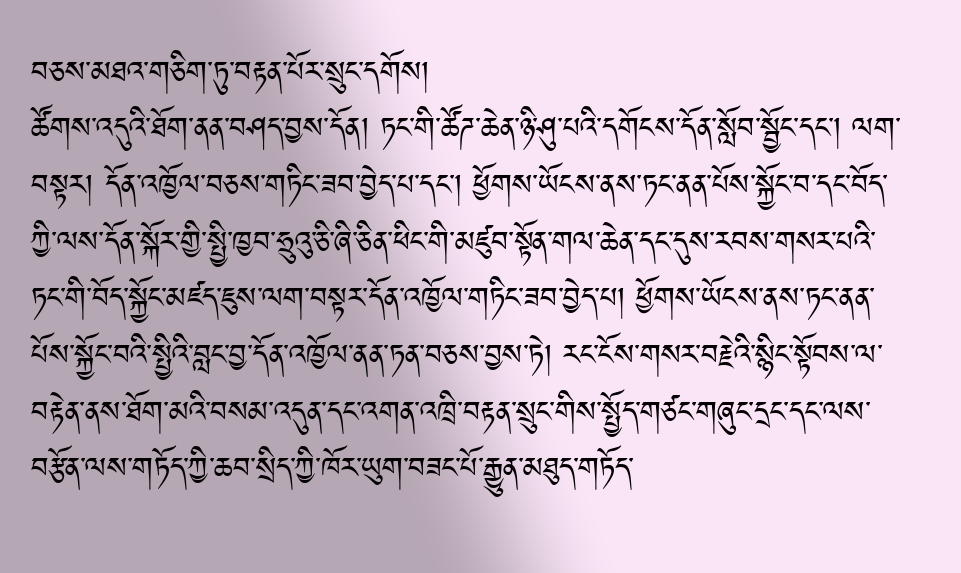བཅས་མཐའ་གཅིག་ཏུ་བརྟན་པོར་སྲུང་དགོས།
ཚོགས་འདུའི་ཐོག་ནན་བཤད་བྱས་དོན། ཏང་གི་ཚོཌ་ཆེན་ཉི་ཤུ་པའི་དགོངས་དོན་སློབ་སྦྱོང་དང་། ལག་བསྟར། དོན་འཁྱོལ་བཅས་གཏིང་ཟབ་བྱེད་པ་དང་། ཕྱོགས་ཡོངས་ནས་ཏང་ནན་པོས་སྐྱོང་བ་དང་བོད་ཀྱི་ལས་དོན་སྐོར་གྱི་སྤྱི་ཁྱབ་ཧྲུའུ་ཅི་ཞི་ཅིན་ཕིང་གི་མཛུབ་སྟོན་གལ་ཆེན་དང་དུས་རབས་གསར་པའི་ཏང་གི་བོད་སྐྱོང་མཛད་ཇུས་ལག་བསྟར་དོན་འཁྱོལ་གཏིང་ཟབ་བྱེད་པ། ཕྱོགས་ཡོངས་ནས་ཏང་ནན་པོས་སྐྱོང་བའི་སྤྱིའི་བླང་བྱ་དོན་འཁྱོལ་ནན་ཏན་བཅས་བྱས་ཏེ། རང་ངོས་གསར་བརྗེའི་སྙིང་སྟོབས་ལ་བརྟེན་ནས་ཐོག་མའི་བསམ་འདུན་དང་འགན་འཁྲི་བརྟན་སྲུང་གིས་སྤྱོད་གཙང་གཞུང་དྲང་དང་ལས་བརྩོན་ལས་གཏོད་ཀྱི་ཆབ་སྲིད་ཀྱི་ཁོར་ཡུག་བཟང་པོ་རྒྱུན་མཐུད་གཏོད་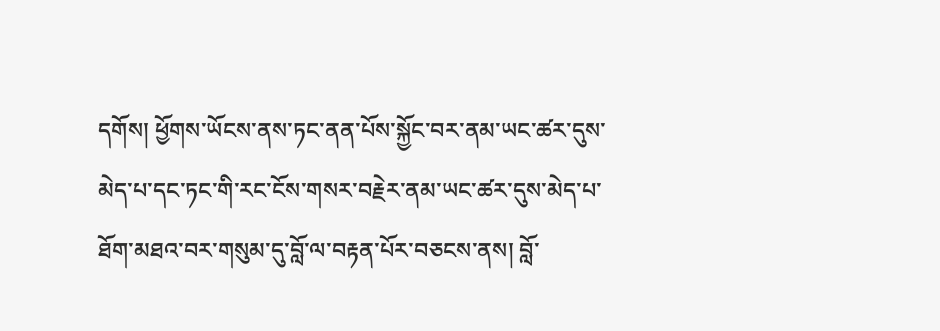དགོས། ཕྱོགས་ཡོངས་ནས་ཏང་ནན་པོས་སྐྱོང་བར་ནམ་ཡང་ཚར་དུས་མེད་པ་དང་ཏང་གི་རང་ངོས་གསར་བརྗེར་ནམ་ཡང་ཚར་དུས་མེད་པ་ཐོག་མཐའ་བར་གསུམ་དུ་བློ་ལ་བརྟན་པོར་བཅངས་ནས། བློ་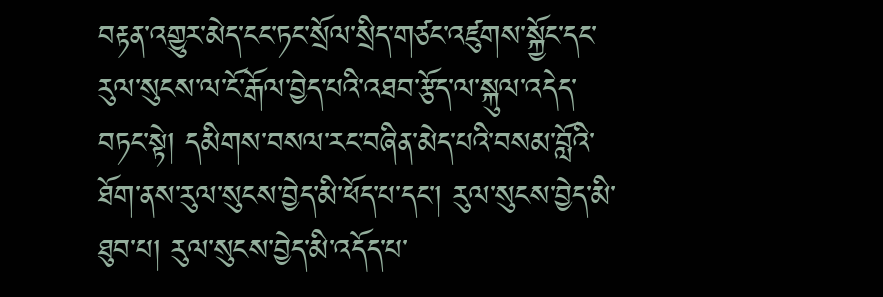བརྟན་འགྱུར་མེད་ངང་ཏང་སྲོལ་སྲིད་གཙང་འཛུགས་སྐྱོང་དང་རུལ་སུངས་ལ་ངོ་རྒོལ་བྱེད་པའི་འཐབ་རྩོད་ལ་སྐུལ་འདེད་བཏང་སྟེ། དམིགས་བསལ་རང་བཞིན་མེད་པའི་བསམ་བློའི་ཐོག་ནས་རུལ་སུངས་བྱེད་མི་ཕོད་པ་དང་། རུལ་སུངས་བྱེད་མི་ཐུབ་པ། རུལ་སུངས་བྱེད་མི་འདོད་པ་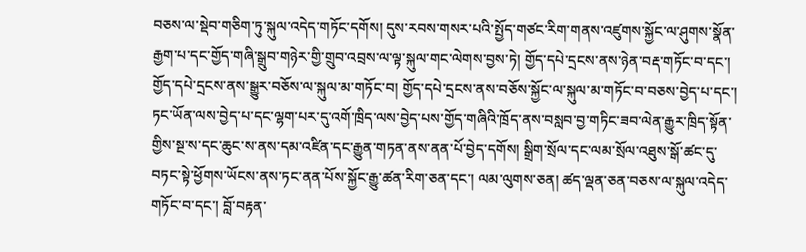བཅས་ལ་སྡེབ་གཅིག་ཏུ་སྐུལ་འདེད་གཏོང་དགོས། དུས་རབས་གསར་པའི་སྤྱོད་གཙང་རིག་གནས་འཛུགས་སྐྱོང་ལ་ཤུགས་སྣོན་རྒྱག་པ་དང་གྱོད་གཞི་སྒྲུབ་གཉེར་གྱི་གྲུབ་འབྲས་ལ་ལྟ་སྐུལ་གང་ལེགས་བྱས་ཏེ། གྱོད་དཔེ་དྲངས་ནས་ཉེན་བརྡ་གཏོང་བ་དང་། གྱོད་དཔེ་དྲངས་ནས་སྒྱུར་བཅོས་ལ་སྐུལ་མ་གཏོང་བ། གྱོད་དཔེ་དྲངས་ནས་བཅོས་སྐྱོང་ལ་སྐུལ་མ་གཏོང་བ་བཅས་བྱེད་པ་དང་། ཏང་ཡོན་ལས་བྱེད་པ་དང་ལྷག་པར་དུ་འགོ་ཁྲིད་ལས་བྱེད་པས་གྱོད་གཞིའི་ཁྲོད་ནས་བསླབ་བྱ་གཏིང་ཟབ་ལེན་རྒྱུར་ཁྲིད་སྟོན་གྱིས་སྔ་ས་དང་ཆུང་ས་ནས་དམ་འཛིན་དང་རྒྱུན་གཏན་ནས་ནན་པོ་བྱེད་དགོས། སྒྲིག་སྲོལ་དང་ལམ་སྲོལ་འཐུས་སྒོ་ཚང་དུ་བཏང་སྟེ་ཕྱོགས་ཡོངས་ནས་ཏང་ནན་པོས་སྐྱོང་རྒྱུ་ཚན་རིག་ཅན་དང་། ལམ་ལུགས་ཅན། ཚད་ལྡན་ཅན་བཅས་ལ་སྐུལ་འདེད་གཏོང་བ་དང་། བློ་བརྟན་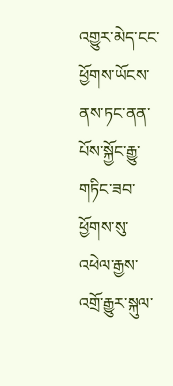འགྱུར་མེད་ངང་ཕྱོགས་ཡོངས་ནས་ཏང་ནན་པོས་སྐྱོང་རྒྱུ་གཏིང་ཟབ་ཕྱོགས་སུ་འཕེལ་རྒྱས་འགྲོ་རྒྱུར་སྐུལ་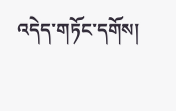འདེད་གཏོང་དགོས།